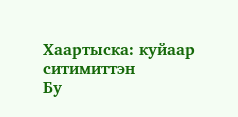Хаартыска: куйаар ситимиттэн
Бу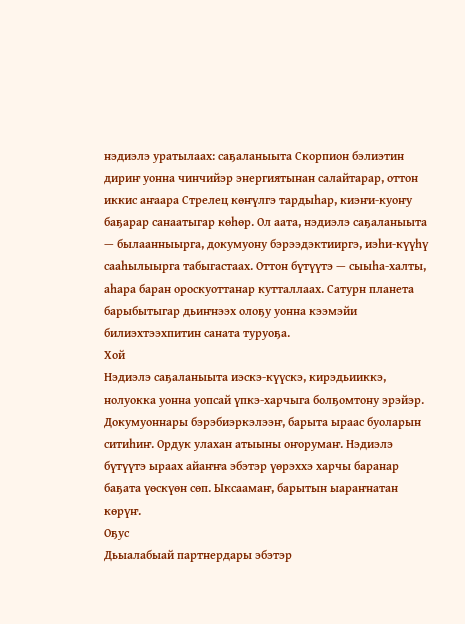нэдиэлэ уратылаах: саҕаланыыта Скорпион бэлиэтин дириҥ уонна чинчийэр энергиятынан салайтарар, оттон иккис аҥаара Стрелец көҥүлгэ тардыһар, киэҥи-куоҥу баҕарар санаатыгар көһөр. Ол аата, нэдиэлэ саҕаланыыта — былаанныырга, докумуону бэрээдэктииргэ, иэһи-күүһү сааһылыырга табыгастаах. Оттон бүтүүтэ — сыыһа-халты, аһара баран ороскуоттанар кутталлаах. Сатурн планета барыбытыгар дьиҥнээх олоҕу уонна кээмэйи билиэхтээхпитин саната туруоҕа.
Хой
Нэдиэлэ саҕаланыыта иэскэ-күүскэ, кирэдьииккэ, нолуокка уонна уопсай үпкэ-харчыга болҕомтону эрэйэр. Докумуоннары бэрэбиэркэлээҥ, барыта ыраас буоларын ситиһиҥ. Ордук улахан атыыны оҥорумаҥ. Нэдиэлэ бүтүүтэ ыраах айаҥҥа эбэтэр үөрэххэ харчы баранар баҕата үөскүөн сөп. Ыксаамаҥ, барытын ыараҥнатан көрүҥ.
Оҕус
Дьыалабыай партнердары эбэтэр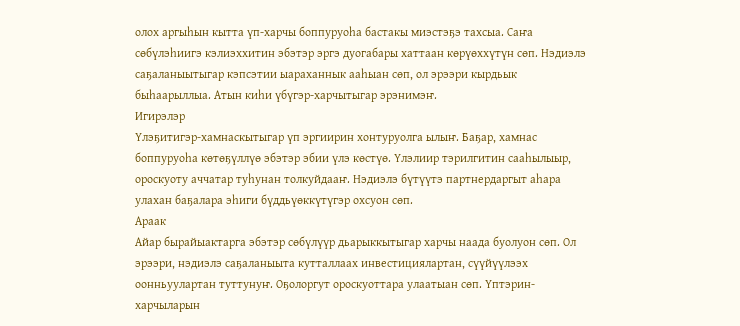олох аргыһын кытта үп-харчы боппуруоһа бастакы миэстэҕэ тахсыа. Саҥа сөбүлэһиигэ кэлиэххитин эбэтэр эргэ дуогабары хаттаан көрүөххүтүн сөп. Нэдиэлэ саҕаланыытыгар кэпсэтии ыараханнык ааһыан сөп, ол эрээри кырдьык быһаарыллыа. Атын киһи үбүгэр-харчытыгар эрэнимэҥ.
Игирэлэр
Үлэҕитигэр-хамнаскытыгар үп эргиирин хонтуруолга ылыҥ. Баҕар, хамнас боппуруоһа көтөҕүллүө эбэтэр эбии үлэ көстүө. Үлэлиир тэрилгитин сааһылыыр, ороскуоту аччатар туһунан толкуйдааҥ. Нэдиэлэ бүтүүтэ партнердаргыт аһара улахан баҕалара эһиги бүддьүөккүтүгэр охсуон сөп.
Араак
Айар бырайыактарга эбэтэр сөбүлүүр дьарыккытыгар харчы наада буолуон сөп. Ол эрээри, нэдиэлэ саҕаланыыта кутталлаах инвестициялартан, сүүйүүлээх оонньуулартан туттунуҥ. Оҕолоргут ороскуоттара улаатыан сөп. Үптэрин-харчыларын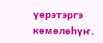үөрэтэргэ көмөлөһүҥ.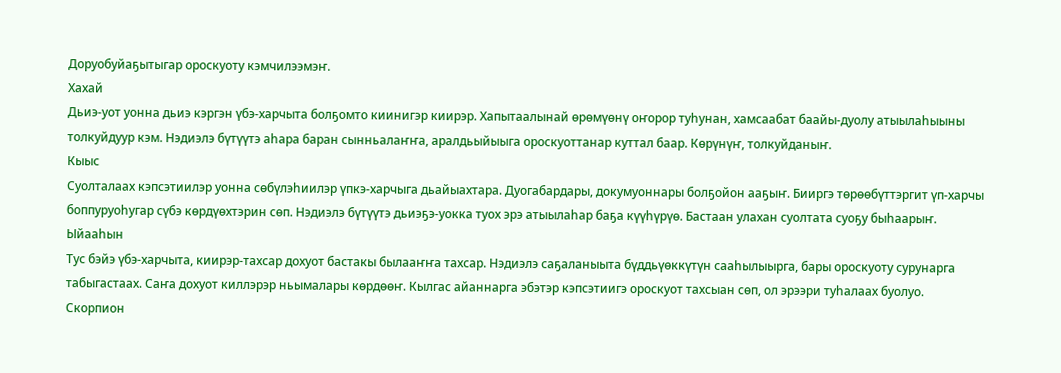Доруобуйаҕытыгар ороскуоту кэмчилээмэҥ.
Хахай
Дьиэ-уот уонна дьиэ кэргэн үбэ-харчыта болҕомто киинигэр киирэр. Хапытаалынай өрөмүөнү оҥорор туһунан, хамсаабат баайы-дуолу атыылаһыыны толкуйдуур кэм. Нэдиэлэ бүтүүтэ аһара баран сынньалаҥҥа, аралдьыйыыга ороскуоттанар куттал баар. Көрүнүҥ, толкуйданыҥ.
Кыыс
Суолталаах кэпсэтиилэр уонна сөбүлэһиилэр үпкэ-харчыга дьайыахтара. Дуогабардары, докумуоннары болҕойон ааҕыҥ. Бииргэ төрөөбүттэргит үп-харчы боппуруоһугар сүбэ көрдүөхтэрин сөп. Нэдиэлэ бүтүүтэ дьиэҕэ-уокка туох эрэ атыылаһар баҕа күүһүрүө. Бастаан улахан суолтата суоҕу быһаарыҥ.
Ыйааһын
Тус бэйэ үбэ-харчыта, киирэр-тахсар дохуот бастакы былааҥҥа тахсар. Нэдиэлэ саҕаланыыта бүддьүөккүтүн сааһылыырга, бары ороскуоту сурунарга табыгастаах. Саҥа дохуот киллэрэр ньымалары көрдөөҥ. Кылгас айаннарга эбэтэр кэпсэтиигэ ороскуот тахсыан сөп, ол эрээри туһалаах буолуо.
Скорпион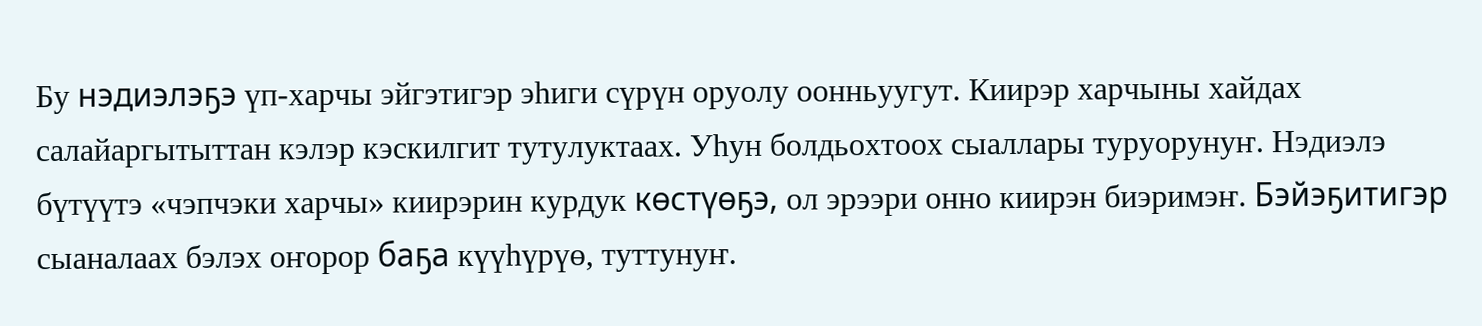Бу нэдиэлэҕэ үп-харчы эйгэтигэр эһиги сүрүн оруолу оонньуугут. Киирэр харчыны хайдах салайаргытыттан кэлэр кэскилгит тутулуктаах. Уһун болдьохтоох сыаллары туруорунуҥ. Нэдиэлэ бүтүүтэ «чэпчэки харчы» киирэрин курдук көстүөҕэ, ол эрээри онно киирэн биэримэҥ. Бэйэҕитигэр сыаналаах бэлэх оҥорор баҕа күүһүрүө, туттунуҥ.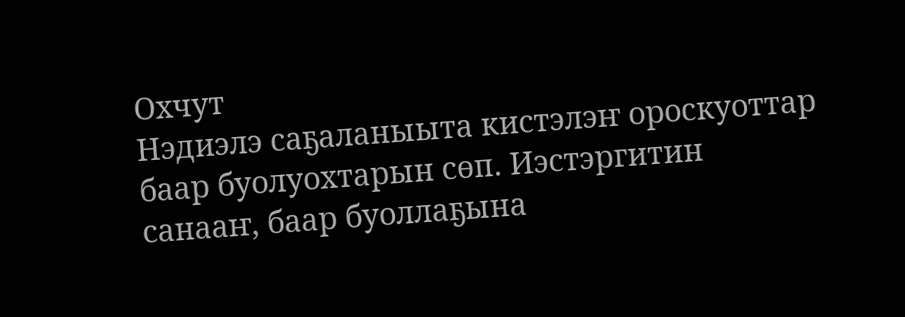Охчут
Нэдиэлэ саҕаланыыта кистэлэҥ ороскуоттар баар буолуохтарын сөп. Иэстэргитин санааҥ, баар буоллаҕына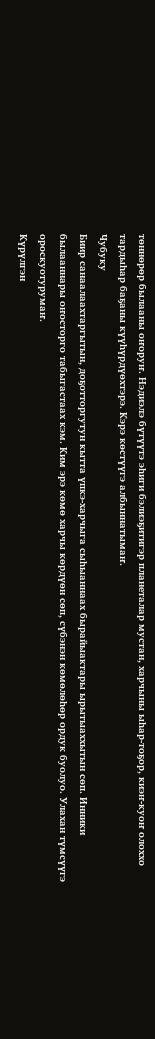төннөрөр былааны оҥоруҥ. Нэдиэлэ бүтүүтэ эһиги бэлиэҕитигэр планеталар мустан, харчыны ыһар-тоҕор, киэҥ-куоҥ олоххо тардыһар баҕаны күүһүрдүөхтэрэ. Кэрэ көстүүгэ албыннатымаҥ.
Чубуку
Биир санаалаахтаргытын, доҕотторгутун кытта үпкэ-харчыга сыһыаннаах бырайыактары ырытыаххытын сөп. Инники былааннары оҥосторго табыгастаах кэм. Ким эрэ көмө харчы көрдүөн сөп, сүбэнэн көмөлөһөр ордук буолуо. Улахан түмсүүгэ ороскуотурумаҥ.
Күрүлгэн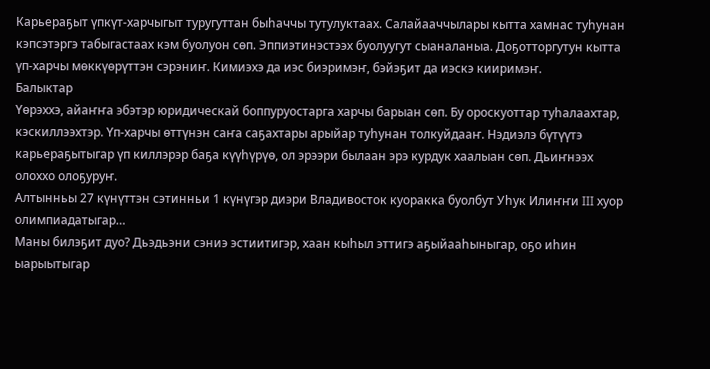Карьераҕыт үпкүт-харчыгыт туругуттан быһаччы тутулуктаах. Салайааччылары кытта хамнас туһунан кэпсэтэргэ табыгастаах кэм буолуон сөп. Эппиэтинэстээх буолуугут сыаналаныа. Доҕотторгутун кытта үп-харчы мөккүөрүттэн сэрэниҥ. Кимиэхэ да иэс биэримэҥ, бэйэҕит да иэскэ кииримэҥ.
Балыктар
Үөрэххэ, айаҥҥа эбэтэр юридическай боппуруостарга харчы барыан сөп. Бу ороскуоттар туһалаахтар, кэскиллээхтэр. Үп-харчы өттүнэн саҥа саҕахтары арыйар туһунан толкуйдааҥ. Нэдиэлэ бүтүүтэ карьераҕытыгар үп киллэрэр баҕа күүһүрүө, ол эрээри былаан эрэ курдук хаалыан сөп. Дьиҥнээх олоххо олоҕуруҥ.
Алтынньы 27 күнүттэн сэтинньи 1 күнүгэр диэри Владивосток куоракка буолбут Уһук Илиҥҥи III хуор олимпиадатыгар…
Маны билэҕит дуо? Дьэдьэни сэниэ эстиитигэр, хаан кыһыл эттигэ аҕыйааһыныгар, оҕо иһин ыарыытыгар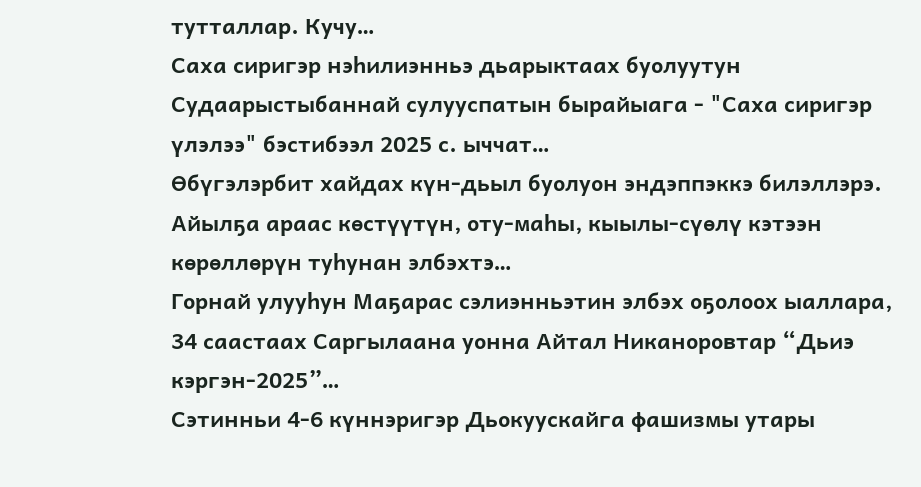тутталлар. Кучу…
Саха сиригэр нэһилиэнньэ дьарыктаах буолуутун Судаарыстыбаннай сулууспатын бырайыага - "Саха сиригэр үлэлээ" бэстибээл 2025 с. ыччат…
Өбүгэлэрбит хайдах күн-дьыл буолуон эндэппэккэ билэллэрэ. Айылҕа араас көстүүтүн, оту-маһы, кыылы-сүөлү кэтээн көрөллөрүн туһунан элбэхтэ…
Горнай улууһун Маҕарас сэлиэнньэтин элбэх оҕолоох ыаллара, 34 саастаах Саргылаана уонна Айтал Никаноровтар “Дьиэ кэргэн-2025”…
Сэтинньи 4-6 күннэригэр Дьокуускайга фашизмы утары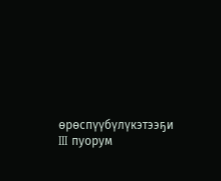өрөспүүбүлүкэтээҕи III пуорум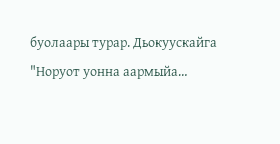буолаары турар. Дьокуускайга "Норуот уонна аармыйа…